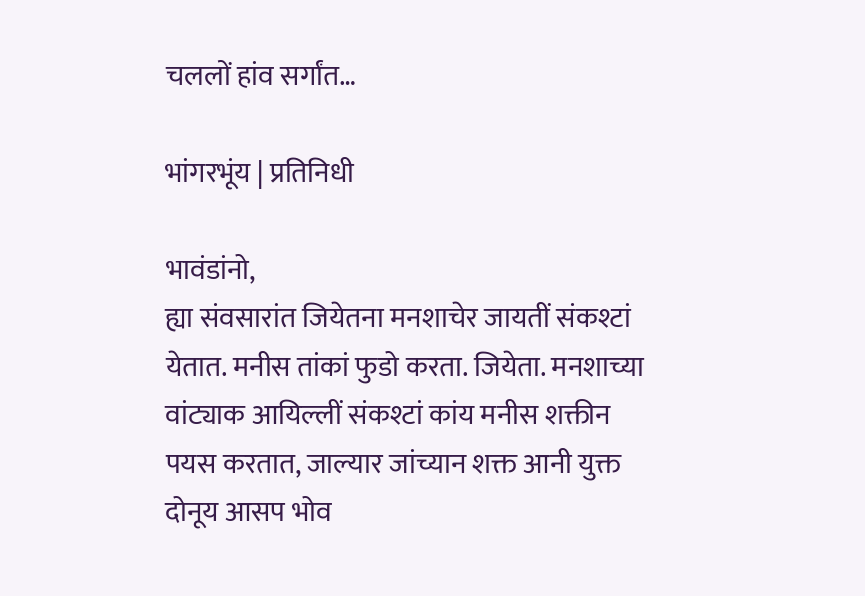चललों हांव सर्गांत…

भांगरभूंय | प्रतिनिधी

भावंडांनो,
ह्या संवसारांत जियेतना मनशाचेर जायतीं संकश्टां येतात. मनीस तांकां फुडो करता. जियेता. मनशाच्या वांट्याक आयिल्लीं संकश्टां कांय मनीस शक्तीन पयस करतात, जाल्यार जांच्यान शक्त आनी युक्त दोनूय आसप भोव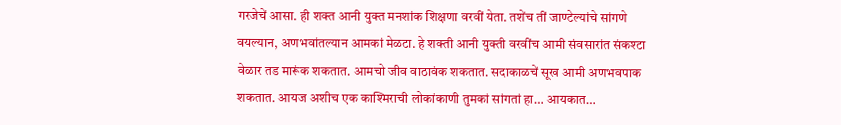गरजेचें आसा. ही शक्त आनी युक्त मनशांक शिक्षणा वरवीं येता. तशेंच तीं जाण्टेल्यांचे सांगणे वयल्यान, अणभवांतल्यान आमकां मेळटा. हे शक्ती आनी युक्ती वरवींच आमी संवसारांत संकश्टा वेळार तड मारूंक शकतात. आमचो जीव वाठावंक शकतात. सदाकाळचें सूख आमी अणभवपाक शकतात. आयज अशीच एक काश्मिराची लोकांकाणी तुमकां सांगतां हा… आयकात…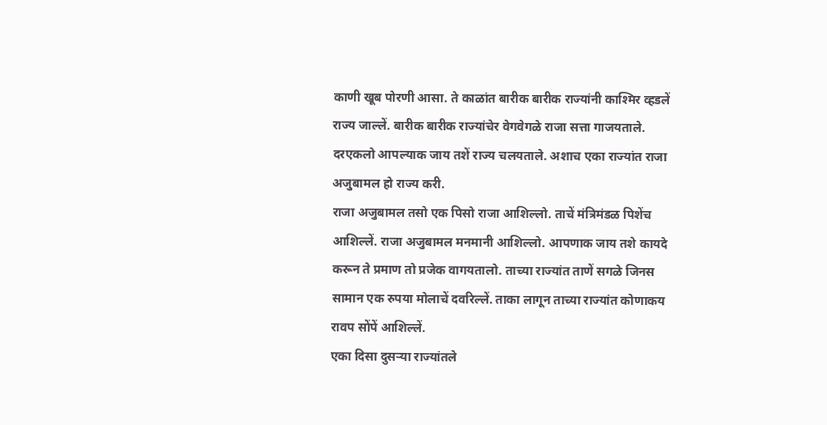काणी खूब पोरणी आसा. ते काळांत बारीक बारीक राज्यांनी काश्मिर व्हडलें राज्य जाल्लें. बारीक बारीक राज्यांचेर वेगवेगळे राजा सत्ता गाजयताले. दरएकलो आपल्याक जाय तशें राज्य चलयताले. अशाच एका राज्यांत राजा अजुबामल हो राज्य करी.
राजा अजुबामल तसो एक पिसो राजा आशिल्लो. ताचें मंत्रिमंडळ पिशेंच आशिल्लें. राजा अजुबामल मनमानी आशिल्लो. आपणाक जाय तशे कायदे करून ते प्रमाण तो प्रजेक वागयतालो. ताच्या राज्यांत ताणें सगळे जिनस सामान एक रुपया मोलाचें दवरिल्लें. ताका लागून ताच्या राज्यांत कोणाकय रावप सोंपें आशिल्लें.
एका दिसा दुसऱ्या राज्यांतले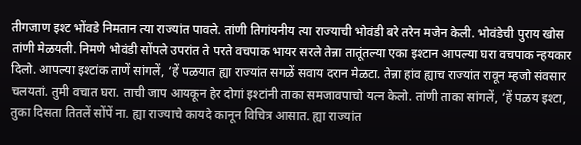तीगजाण इश्ट भोंवडे निमतान त्या राज्यांत पावले. तांणी तिगांयनीय त्या राज्याची भोवंडी बरे तरेन मजेन केली. भोवंडेची पुराय खोस तांणी मेळयली. निमणे भोवंडी सोंपले उपरांत ते परते वचपाक भायर सरले तेन्ना तातूंतल्या एका इश्टान आपल्या घरा वचपाक न्हयकार दिलो. आपल्या इश्टांक ताणें सांगलें, ‘हें पळयात ह्या राज्यांत सगळें सवाय दरान मेळटा. तेन्ना हांव ह्याच राज्यांत रावून म्हजो संवसार चलयतां. तुमी वचात घरा. ताची जाप आयकून हेर दोगां इश्टांनी ताका समजावपाचो यत्न केलो. तांणी ताका सांगलें, ‘हें पळय इश्टा, तुका दिसता तितलें सोंपें ना. ह्या राज्याचे कायदे कानून विचित्र आसात. ह्या राज्यांत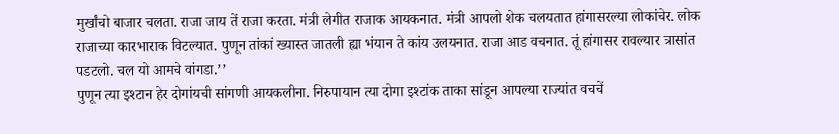मुर्खांचो बाजार चलता. राजा जाय तें राजा करता. मंत्री लेगीत राजाक आयकनात. मंत्री आपलो शेक चलयतात हांगासरल्या लोकांचेर. लोक राजाच्या कारभाराक विटल्यात. पुणून तांकां ख्यास्त जातली ह्या भंयान ते कांय उलयनात. राजा आड वचनात. तूं हांगासर रावल्यार त्रासांत पडटलो. चल यो आमचे वांगडा.’’
पुणून त्या इश्टान हेर दोगांयची सांगणी आयकलीना. निरुपायान त्या दोगा इश्टांक ताका सांडून आपल्या राज्यांत वचचें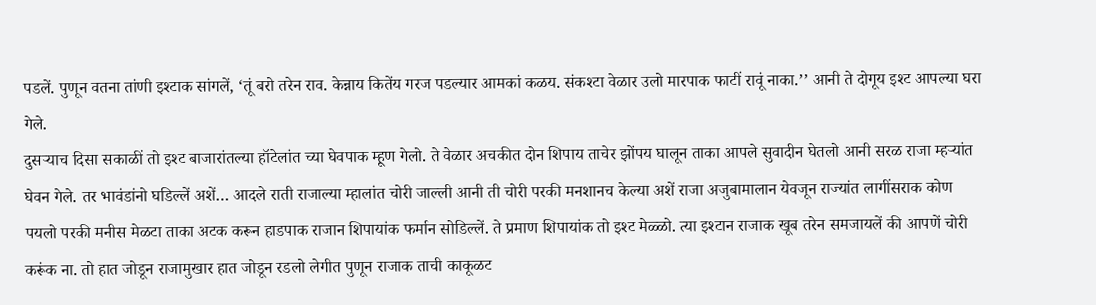पडलें. पुणून वतना तांणी इश्टाक सांगलें, ‘तूं बरो तरेन राव. केन्नाय कितेंय गरज पडल्यार आमकां कळय. संकश्टा वेळार उलो मारपाक फाटीं रावूं नाका.’’ आनी ते दोगूय इश्ट आपल्या घरा गेले.
दुसऱ्याच दिसा सकाळीं तो इश्ट बाजारांतल्या हॉटेलांत च्या घेवपाक म्हूण गेलो. ते वेळार अचकीत दोन शिपाय ताचेर झोंपय घालून ताका आपले सुवादीन घेतलो आनी सरळ राजा म्हऱ्यांत घेवन गेले. तर भावंडांनो घडिल्लें अशें… आदले राती राजाल्या म्हालांत चोरी जाल्ली आनी ती चोरी परकी मनशानच केल्या अशें राजा अजुबामालान येवजून राज्यांत लागींसराक कोण पयलो परकी मनीस मेळटा ताका अटक करून हाडपाक राजान शिपायांक फर्मान सोडिल्लें. ते प्रमाण शिपायांक तो इश्ट मेळ्ळो. त्या इश्टान राजाक खूब तरेन समजायलें की आपणें चोरी करूंक ना. तो हात जोडून राजामुखार हात जोडून रडलो लेगीत पुणून राजाक ताची काकूळट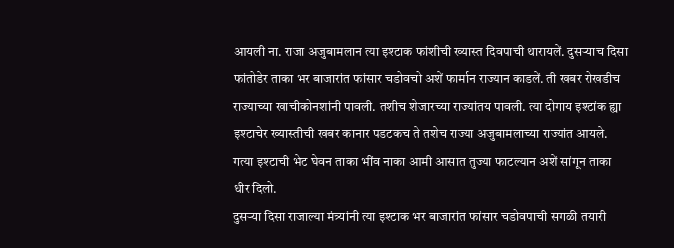आयली ना. राजा अजुबामलान त्या इश्टाक फांशीची ख्यास्त दिवपाची थारायलें. दुसऱ्याच दिसा फांतोडेर ताका भर बाजारांत फांसार चडोवचो अशें फार्मान राज्यान काडलें. ती खबर रोखडीच राज्याच्या खाचीकोनशांनी पावली. तशीच शेजारच्या राज्यांतय पावली. त्या दोगाय इश्टांक ह्या इश्टाचेर ख्यास्तीची खबर कानार पडटकच ते तशेच राज्या अजुबामलाच्या राज्यांत आयले. गत्या इश्टाची भेट घेवन ताका भींव नाका आमी आसात तुज्या फाटल्यान अशें सांगून ताका धीर दिलो.
दुसऱ्या दिसा राजाल्या मंत्र्यांनी त्या इश्टाक भर बाजारांत फांसार चडोवपाची सगळी तयारी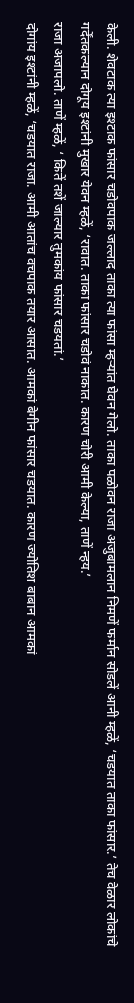केली. शेवटाक त्या इश्टाक फांसार चडोवपाक जल्लाद ताका त्या फांसा म्हऱ्यांत घेवन गेलो. ताका पळोवन राजा अजुबामलान निमणें फर्मान सोडलें आनी म्हळें, ‘चडयात ताका फांसार.’ तेच वेळार लोकांचे गर्देंतकल्यान दोगूय इश्टांनी मुखार येवन म्हळें, ‘रावात. ताका फांसार चडोवं नाकात. कारण चोरी आमी केल्या, ताणें न्हय.’
राजा अजापलो. ताणें म्हळें, ‘ कितें तशें जाल्यार तुमकांय फांसार चडयतां.’
दोगांय इश्टांनी म्हळें, ‘चडयात राजा. आमी आतांच वचपाक तयार आसात. आमकां बेगीन फांसार चडयात. कारण ज्योतिश बाबान आमकां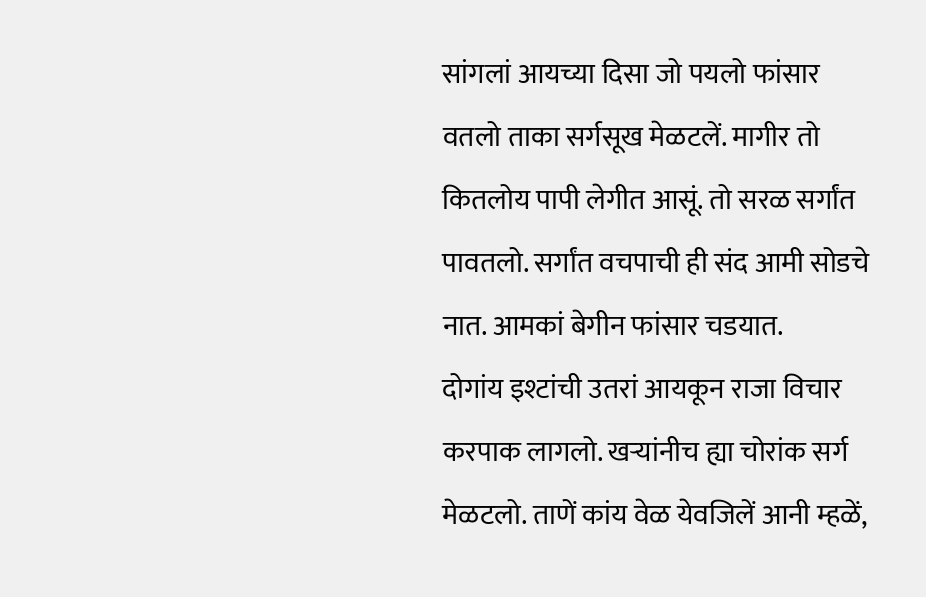सांगलां आयच्या दिसा जो पयलो फांसार वतलो ताका सर्गसूख मेळटलें. मागीर तो कितलोय पापी लेगीत आसूं. तो सरळ सर्गांत पावतलो. सर्गांत वचपाची ही संद आमी सोडचे नात. आमकां बेगीन फांसार चडयात.
दोगांय इश्टांची उतरां आयकून राजा विचार करपाक लागलो. खऱ्यांनीच ह्या चोरांक सर्ग मेळटलो. ताणें कांय वेळ येवजिलें आनी म्हळें,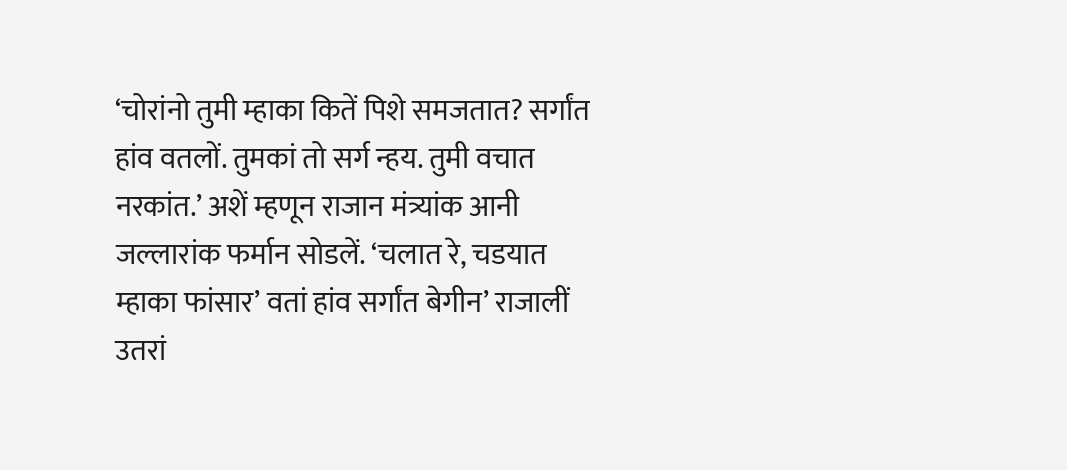‘चोरांनो तुमी म्हाका कितें पिशे समजतात? सर्गांत हांव वतलों. तुमकां तो सर्ग न्हय. तुमी वचात नरकांत.’ अशें म्हणून राजान मंत्र्यांक आनी जल्लारांक फर्मान सोडलें. ‘चलात रे, चडयात म्हाका फांसार’ वतां हांव सर्गांत बेगीन’ राजालीं उतरां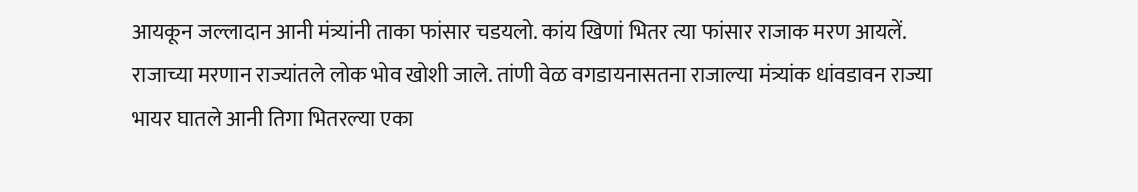आयकून जल्लादान आनी मंत्र्यांनी ताका फांसार चडयलो. कांय खिणां भितर त्या फांसार राजाक मरण आयलें. राजाच्या मरणान राज्यांतले लोक भोव खोशी जाले. तांणी वेळ वगडायनासतना राजाल्या मंत्र्यांक धांवडावन राज्या भायर घातले आनी तिगा भितरल्या एका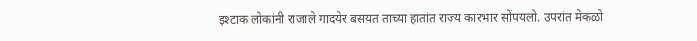इश्टाक लोकांनी राजाले गादयेर बसयत ताच्या हातांत राज्य कारभार सोंपयलो. उपरांत मेकळो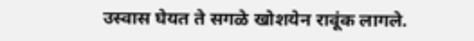उस्वास घेयत ते सगळे खोशयेन रावूंक लागले.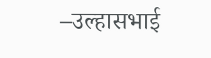–उल्हासभाई